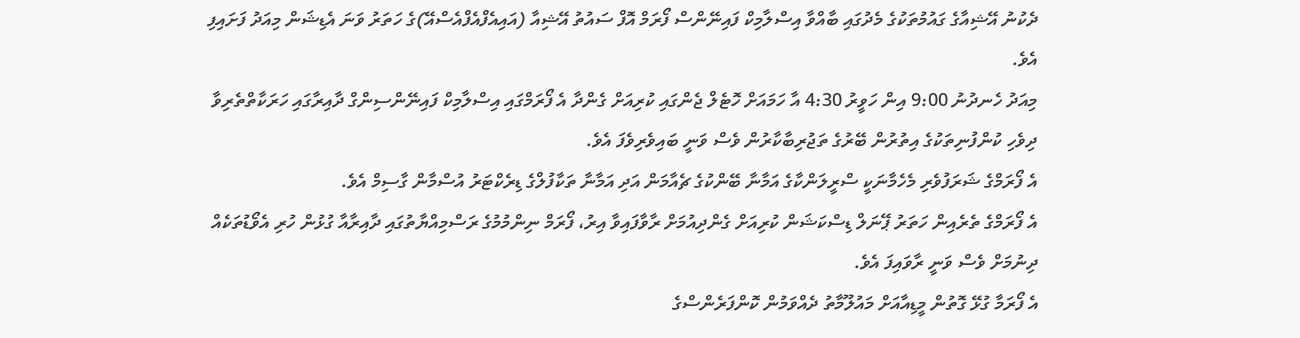ދެކުނު އޭޝިއާގެ ގައުމުތަކުގެ މެދުގައި ބާއްވާ އިސްލާމިކް ފައިނޭންސް ފޯރަމް އޮފް ސައުތު އޭޝިއާ (އައިއެފްއެފްއެސްއޭ)ގެ ހަތަރު ވަނަ އެޑިޝަން މިއަދު ފަށައިފި އެވެ.
މިއަދު ހެނދުނު 9:00 އިން ހަވީރު 4:30 އާ ހަމައަށް ހޮޓެލް ޖެންގައި ކުރިއަށް ގެންދާ އެ ފޯރަމްގައި އިސްލާމިކް ފައިނޭންސިންގް ދާއިރާގައި ހަރަކާތްތެރިވާ ދިވެހި ކުންފުނިތަކުގެ އިތުރުން ބޭރުގެ ތަޖުރިބާކާރުން ވެސް ވަނީ ބައިވެރިވެފަ އެވެ.
އެ ފޯރަމްގެ ޝަރަފުވެރި މެހެމާނަކީ ސްރީލަންކާގެ އަމާނާ ބޭންކުގެ ޗެއާމަން އަދި އަމާނާ ތަކާފުލްގެ ޑިރެކްޓަރު އުސްމާން ގާސިމް އެވެ.
އެ ފޯރަމްގެ ތެރެއިން ހަތަރު ޕޭނަލް ޑިސްކަޝަން ކުރިއަށް ގެންދިއުމަށް ރާވާފައިވާ އިރު، ފޯރަމް ނިންމުމުގެ ރަސްމިއްޔާތުގައި ދާއިރާއާ ގުޅުން ހުރި އެވޯޑުތަކެއް ދިނުމަށް ވެސް ވަނީ ރާވައިފަ އެވެ.
އެ ފޯރަމާ ގުޅޭ ގޮތުން މީޑިއާއަށް މައުލޫމާތު ދެއްވަމުން ކޮންފަރެންސްގެ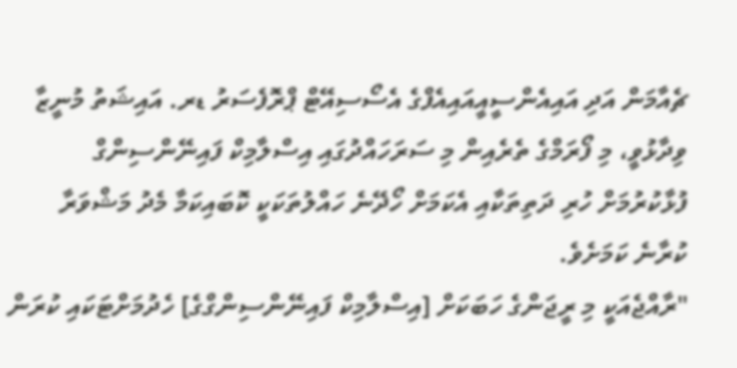ޗެއާމަން އަދި އައިއެންސީއީއައިއެފްގެ އެސޯސިއޭޓް ޕްރޮފެސަރު ޑރ. އައިޝަތު މުނީޒާ ވިދާޅުވީ، މި ފޯރަމްގެ ތެރެއިން މި ސަރަހައްދުގައި އިސްލާމިކް ފައިނޭންސިންގް ފުޅާކުރުމަށް ހުރި ދަތިތަކާއި އެކަމަށް ހޯދޭނެ ހައްލުތަކަކީ ކޮބައިކަމާ މެދު މަޝްވަރާ ކުރާނެ ކަމަށެވެ.
"ރާއްޖެއަކީ މި ރީޖަންގެ ހަބަކަށް [އިސްލާމިކް ފައިނޭންސިންގްގެ] ހެދުމަށްޓަކައި ކުރަން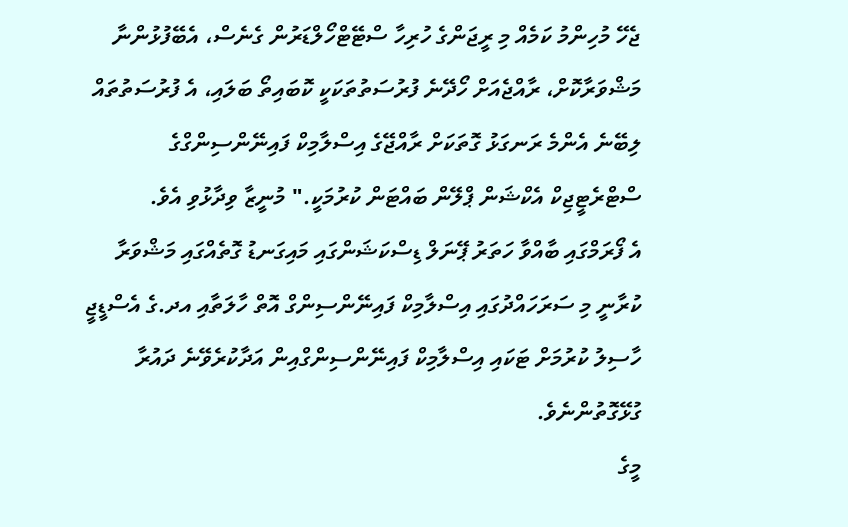ޖެހޭ މުހިންމު ކަމެއް މި ރީޖަންގެ ހުރިހާ ސްޓޭޓްހޯލްޑަރުން ގެނެސް، އެބޭފުޅުންނާ މަޝްވަރާކޮށް، ރާއްޖެއަށް ހޯދޭނެ ފުރުސަތުތަކަކީ ކޮބައިތޯ ބަލައި، އެ ފުރުސަތުތައް ލިބޭނެ އެންމެ ރަނގަޅު ގޮތަކަށް ރާއްޖޭގެ އިސްލާމިކް ފައިނޭންސިންގްގެ ސްޓްރެޓީޖިކް އެކްޝަން ޕްލޭން ބައްޓަން ކުރުމަކީ." މުނީޒާ ވިދާޅުވި އެވެ.
އެ ފޯރަމްގައި ބާއްވާ ހަތަރު ޕޭނަލް ޑިސްކަޝަންގައި މައިގަނޑު ގޮތެއްގައި މަޝްވަރާ ކުރާނީ މި ސަރަހައްދުގައި އިސްލާމިކް ފައިނޭންސިންގް އޮތް ހާލަތާއި އދ.ގެ އެސްޑީޖީ ހާސިލު ކުރުމަށް ޓަކައި އިސްލާމިކް ފައިނޭންސިންގްއިން އަދާކުރެވޭނެ ދައުރާ ގުޅޭގޮތުންނެވެ.
މީގެ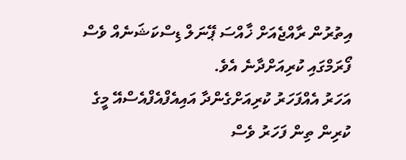އިތުރުން ރާއްޖެއަށް ޚާއްސަ ޕޭނަލް ޑިސްކަޝަނެއް ވެސް ފޯރަމްގައި ކުރިއަށްދާނެ އެވެ.
އަހަރު އެއްފަހަރު ކުރިއަށްގެންދާ އައިއެފްއެފްއެސްއޭ މީގެ ކުރިން ތިން ފަހަރު ވެސް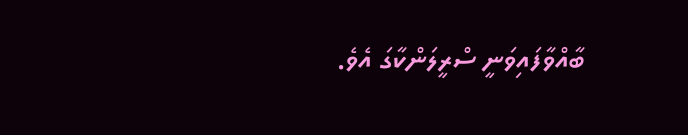ބާއްވާފައިވަނީ ސްރީލަންކާގަ އެވެ.